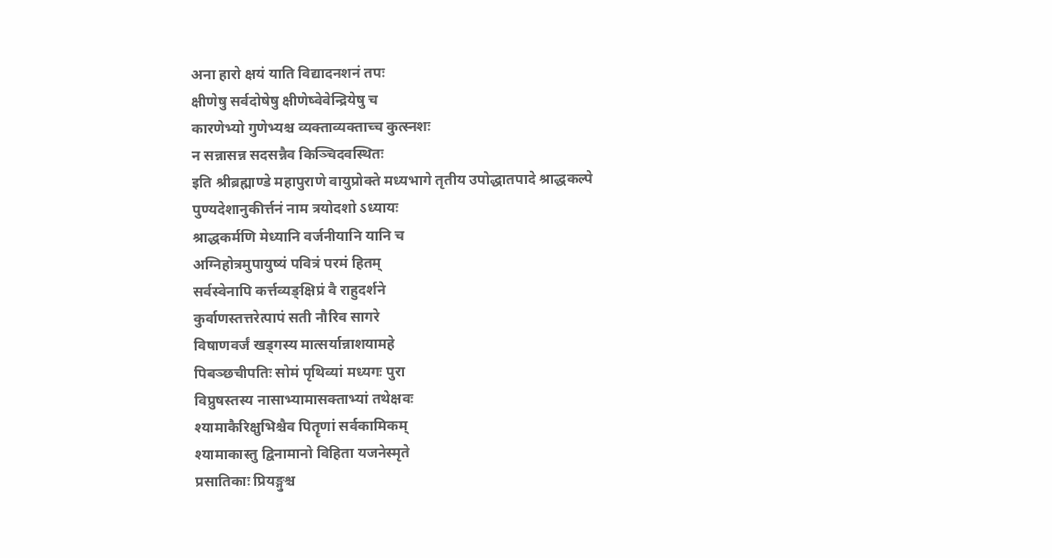अना हारो क्षयं याति विद्यादनशनं तपः
क्षीणेषु सर्वदोषेषु क्षीणेष्वेवेन्द्रियेषु च
कारणेभ्यो गुणेभ्यश्च व्यक्ताव्यक्ताच्च कुत्स्नशः
न सन्नासन्न सदसन्नैव किञ्चिदवस्थितः
इति श्रीब्रह्माण्डे महापुराणे वायुप्रोक्ते मध्यभागे तृतीय उपोद्धातपादे श्राद्धकल्पे पुण्यदेशानुकीर्त्तनं नाम त्रयोदशो ऽध्यायः
श्राद्धकर्मणि मेध्यानि वर्जनीयानि यानि च
अग्निहोत्रमुपायुष्यं पवित्रं परमं हितम्
सर्वस्वेनापि कर्त्तव्यङ्क्षिप्रं वै राहुदर्शने
कुर्वाणस्तत्तरेत्पापं सती नौरिव सागरे
विषाणवर्जं खड्गस्य मात्सर्यान्नाशयामहे
पिबञ्छचीपतिः सोमं पृथिव्यां मध्यगः पुरा
विप्रुषस्तस्य नासाभ्यामासक्ताभ्यां तथेक्षवः
श्यामाकैरिक्षुभिश्चैव पितॄणां सर्वकामिकम्
श्यामाकास्तु द्विनामानो विहिता यजनेस्मृते
प्रसातिकाः प्रियङ्गुश्च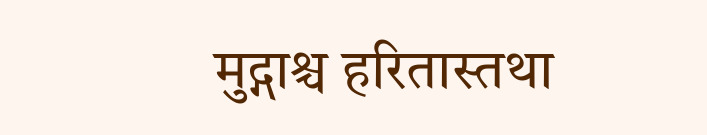मुद्गाश्च हरितास्तथा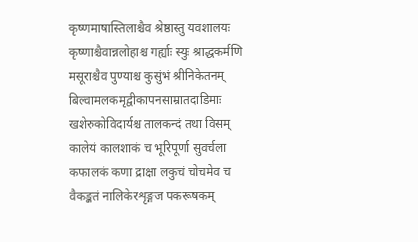कृष्णमाषास्तिलाश्चैव श्रेष्ठास्तु यवशालयः
कृष्णाश्चैवान्नलोहाश्च गर्ह्याः स्युः श्राद्धकर्मणि
मसूराश्चैव पुण्याश्च कुसुंभं श्रीनिकेतनम्
बिल्वामलकमृद्वीकापनसाम्रातदाडिमाः
खशेरुकोविदार्यश्च तालकन्दं तथा विसम्
कालेयं कालशाकं च भूरिपूर्णा सुवर्चला
कफालकं कणा द्राक्षा लकुचं चोचमेव च
वैकङ्कतं नालिकेरशृङ्गज पकरूषकम्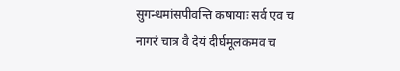सुगन्धमांसपीवन्ति कषायाः सर्व एव च
नागरं चात्र वै देयं दीर्घमूलकमव च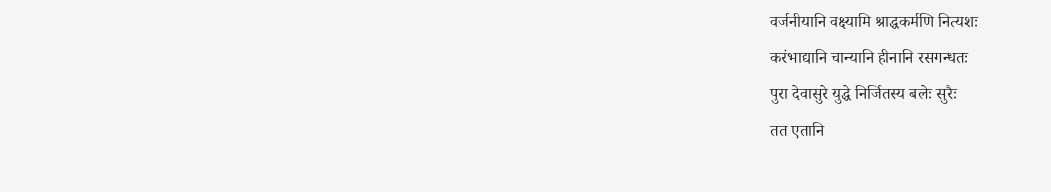वर्जनीयानि वक्ष्यामि श्राद्धकर्मणि नित्यशः
करंभाद्यानि चान्यानि हीनानि रसगन्धतः
पुरा देवासुरे युद्धे निर्जितस्य बलेः सुरैः
तत एतानि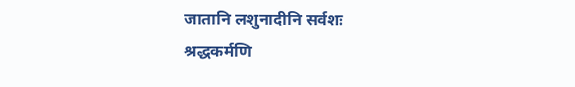जातानि लशुनादीनि सर्वशः
श्रद्धकर्मणि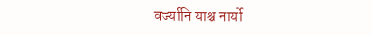वर्ज्यानि याश्च नार्यो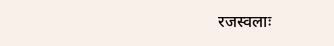रजस्वलाः